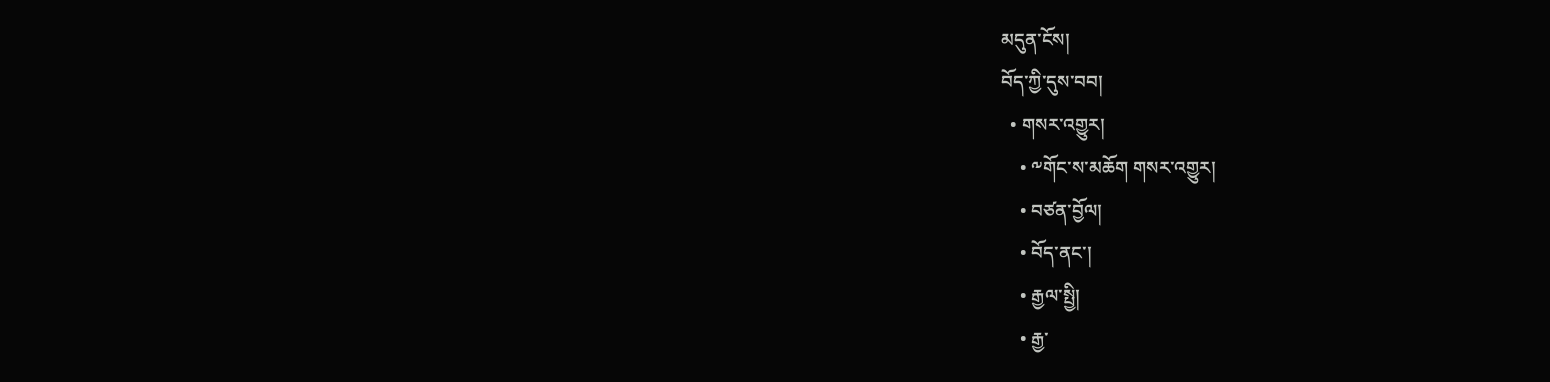མདུན་ངོས།
བོད་ཀྱི་དུས་བབ།
  • གསར་འགྱུར།
    • ༸གོང་ས་མཆོག གསར་འགྱུར།
    • བཙན་བྱོལ།
    • བོད་ནང་།
    • རྒྱལ་སྤྱི།
    • རྒྱ་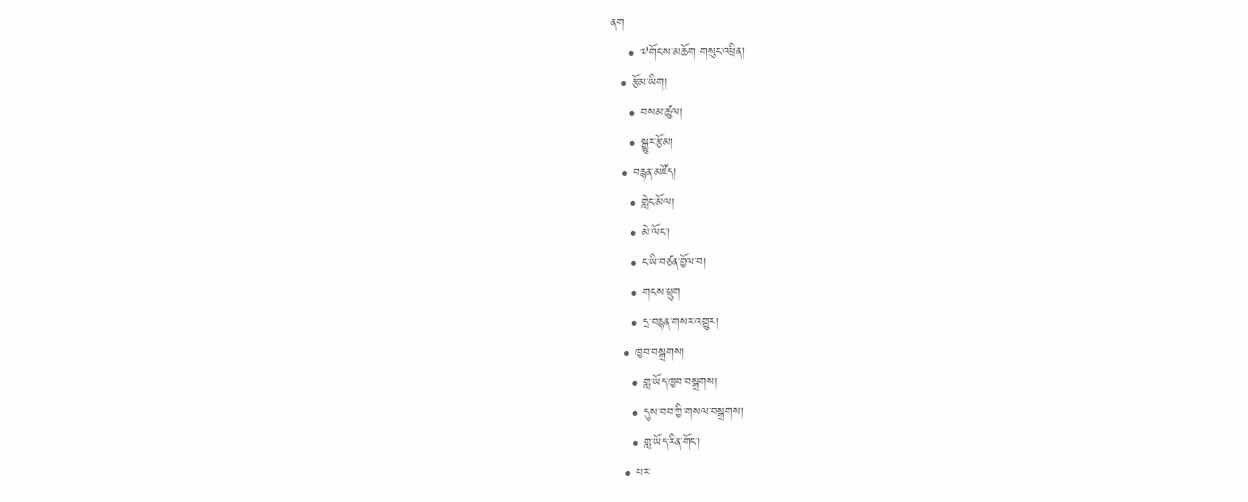ནག
    • ༧གོང་ས་མཆོག གསུང་འཕྲིན།
  • རྩོམ་ཡིག།
    • བསམ་ཚུལ།
    • སྒྱུར་རྩོམ།
  • བརྙན་མཛོད།
    • གླེང་མོལ།
    • མེ་ལོང་།
    • ང་ཡི་བཙན་བྱོལ་བ།
    • གངས་ཕྲུག
    • དྲ་བརྙན་གསར་འགྱུར།
  • ཁྱབ་བསྒྲགས།
    • གླ་ཡོད་ཁྱབ་བསྒྲགས།
    • དུས་བབ་ཀྱི་གསལ་བསྒྲགས།
    • གླ་ཡོད་རིན་གོང་།
  • པར་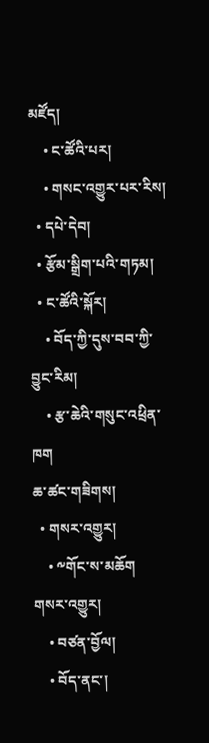མཛོད།
    • ང་ཚོའི་པར།
    • གསང་འགྱུར་པར་རིས།
  • དཔེ་དེབ།
  • རྩོམ་སྒྲིག་པའི་གཏམ།
  • ང་ཚོའི་སྐོར།
    • བོད་ཀྱི་དུས་བབ་ཀྱི་བྱུང་རིམ།
    • རྩ་ཆེའི་གསུང་འཕྲིན་ཁག
ཆ་ཚང་གཟིགས།
  • གསར་འགྱུར།
    • ༸གོང་ས་མཆོག གསར་འགྱུར།
    • བཙན་བྱོལ།
    • བོད་ནང་།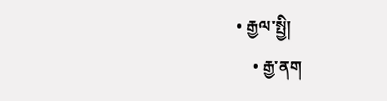• རྒྱལ་སྤྱི།
    • རྒྱ་ནག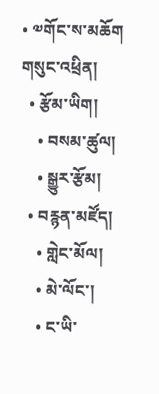• ༧གོང་ས་མཆོག གསུང་འཕྲིན།
  • རྩོམ་ཡིག།
    • བསམ་ཚུལ།
    • སྒྱུར་རྩོམ།
  • བརྙན་མཛོད།
    • གླེང་མོལ།
    • མེ་ལོང་།
    • ང་ཡི་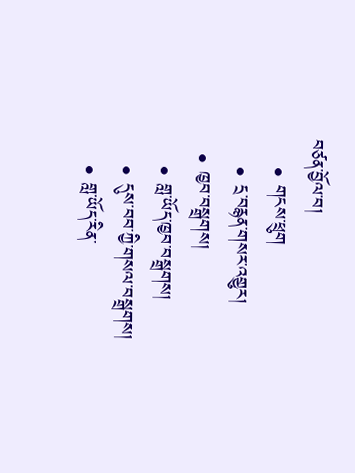བཙན་བྱོལ་བ།
    • གངས་ཕྲུག
    • དྲ་བརྙན་གསར་འགྱུར།
  • ཁྱབ་བསྒྲགས།
    • གླ་ཡོད་ཁྱབ་བསྒྲགས།
    • དུས་བབ་ཀྱི་གསལ་བསྒྲགས།
    • གླ་ཡོད་རིན་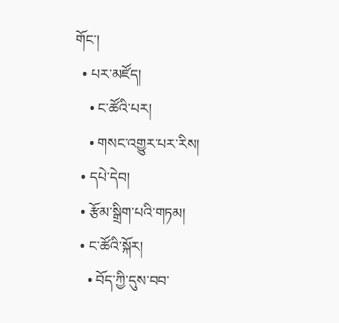གོང་།
  • པར་མཛོད།
    • ང་ཚོའི་པར།
    • གསང་འགྱུར་པར་རིས།
  • དཔེ་དེབ།
  • རྩོམ་སྒྲིག་པའི་གཏམ།
  • ང་ཚོའི་སྐོར།
    • བོད་ཀྱི་དུས་བབ་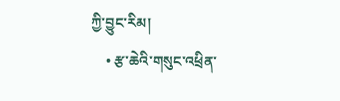ཀྱི་བྱུང་རིམ།
    • རྩ་ཆེའི་གསུང་འཕྲིན་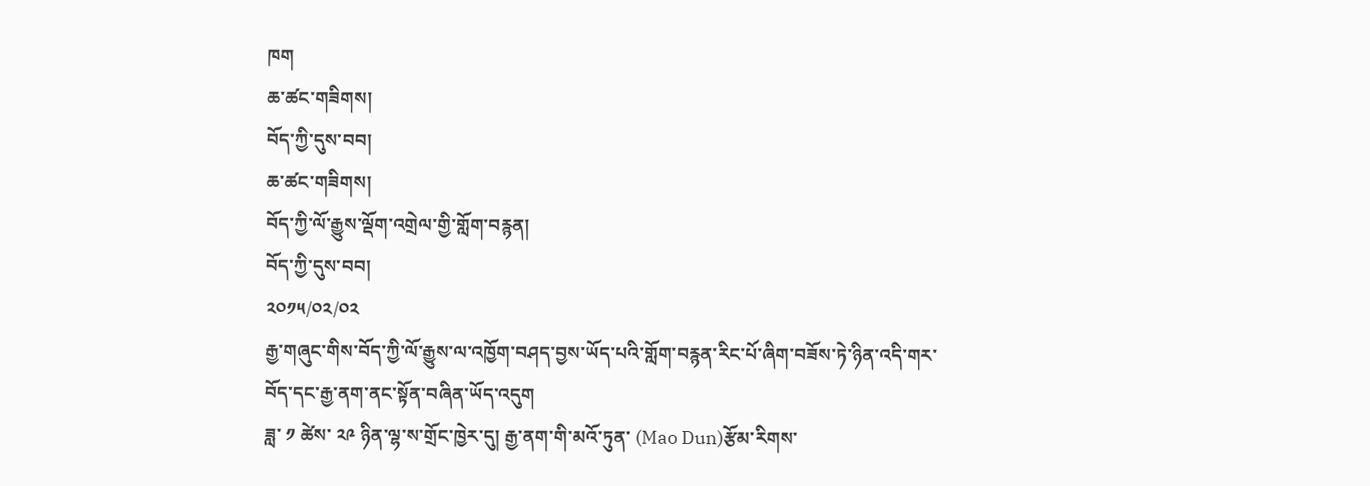ཁག
ཆ་ཚང་གཟིགས།
བོད་ཀྱི་དུས་བབ།
ཆ་ཚང་གཟིགས།
བོད་ཀྱི་ལོ་རྒྱུས་ལྡོག་འགྲེལ་གྱི་གློག་བརྙན།
བོད་ཀྱི་དུས་བབ།
༢༠༡༥/༠༢/༠༢
རྒྱ་གཞུང་གིས་བོད་ཀྱི་ལོ་རྒྱུས་ལ་འཁྱོག་བཤད་བྱས་ཡོད་པའི་གློག་བརྙན་རིང་པོ་ཞིག་བཟོས་ཏེ་ཉིན་འདི་གར་བོད་དང་རྒྱ་ནག་ནང་སྟོན་བཞིན་ཡོད་འདུག
ཟླ་ ༡ ཚེས་ ༢༩ ཉིན་ལྷ་ས་གྲོང་ཁྱེར་དུ། རྒྱ་ནག་གི་མའོ་ཏུན་ (Mao Dun)རྩོམ་རིགས་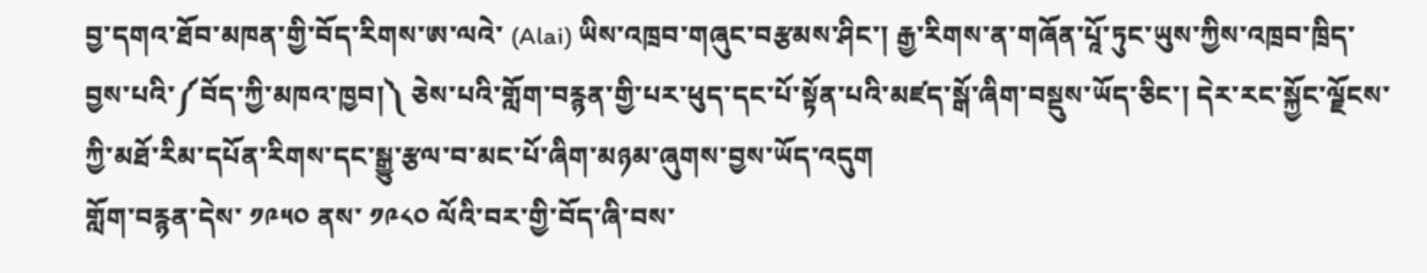བྱ་དགའ་ཐོབ་མཁན་གྱི་བོད་རིགས་ཨ་ལའེ་ (Alai) ཡིས་འཁྲབ་གཞུང་བརྩམས་ཤིང་། རྒྱ་རིགས་ན་གཞོན་པཱོ་ཏུང་ཡུས་ཀྱིས་འཁྲབ་ཁྲིད་བྱས་པའི་༼བོད་ཀྱི་མཁའ་ཁྱབ།༽ ཅེས་པའི་གློག་བརྙན་གྱི་པར་ཕུད་དང་པོ་སྟོན་པའི་མཛད་སྒོ་ཞིག་བསྡུས་ཡོད་ཅིང་། དེར་རང་སྐྱོང་ལྗོངས་ཀྱི་མཐོ་རིམ་དཔོན་རིགས་དང་སྒྱུ་རྩལ་བ་མང་པོ་ཞིག་མཉམ་ཞུགས་བྱས་ཡོད་འདུག
གློག་བརྙན་དེས་ ༡༩༥༠ ནས་ ༡༩༨༠ ལོའི་བར་གྱི་བོད་ཞི་བས་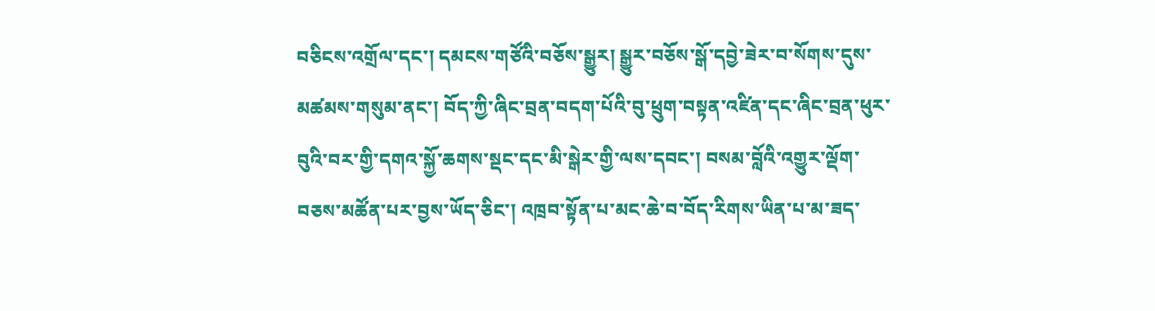བཅིངས་འགྲོལ་དང་། དམངས་གཙོའི་བཅོས་སྒྱུར། སྒྱུར་བཅོས་སྒོ་དབྱེ་ཟེར་བ་སོགས་དུས་མཚམས་གསུམ་ནང་། བོད་ཀྱི་ཞིང་བྲན་བདག་པོའི་བུ་ཕྲུག་བསྟན་འཛིན་དང་ཞིང་བྲན་ཕུར་བུའི་བར་གྱི་དགའ་སྐྱོ་ཆགས་སྡང་དང་མི་སྒེར་གྱི་ལས་དབང་། བསམ་བློའི་འགྱུར་ལྡོག་བཅས་མཚོན་པར་བྱས་ཡོད་ཅིང་། འཁྲབ་སྟོན་པ་མང་ཆེ་བ་བོད་རིགས་ཡིན་པ་མ་ཟད་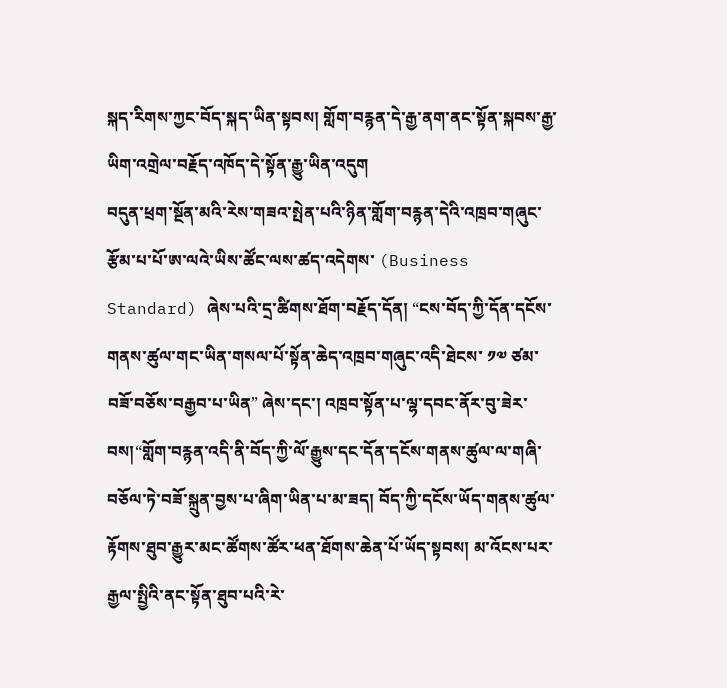སྐད་རིགས་ཀྱང་བོད་སྐད་ཡིན་སྟབས། གློག་བརྙན་དེ་རྒྱ་ནག་ནང་སྟོན་སྐབས་རྒྱ་ཡིག་འགྲེལ་བརྗོད་འཁོད་དེ་སྟོན་རྒྱུ་ཡིན་འདུག
བདུན་ཕྲག་སྔོན་མའི་རེས་གཟའ་སྤེན་པའི་ཉིན་གློག་བརྙན་དེའི་འཁྲབ་གཞུང་རྩོམ་པ་པོ་ཨ་ལའེ་ཡིས་ཚོང་ལས་ཚད་འདེགས་ (Business Standard) ཞེས་པའི་དྲ་ཚིགས་ཐོག་བརྗོད་དོན། “ངས་བོད་ཀྱི་དོན་དངོས་གནས་ཚུལ་གང་ཡིན་གསལ་པོ་སྟོན་ཆེད་འཁྲབ་གཞུང་འདི་ཐེངས་ ༡༧ ཙམ་བཟོ་བཅོས་བརྒྱབ་པ་ཡིན” ཞེས་དང་། འཁྲབ་སྟོན་པ་ལྷ་དབང་ནོར་བུ་ཟེར་བས།“གློག་བརྙན་འདི་ནི་བོད་ཀྱི་ལོ་རྒྱུས་དང་དོན་དངོས་གནས་ཚུལ་ལ་གཞི་བཅོལ་ཏེ་བཟོ་སྐྲུན་བྱས་པ་ཞིག་ཡིན་པ་མ་ཟད། བོད་ཀྱི་དངོས་ཡོད་གནས་ཚུལ་རྟོགས་ཐུབ་རྒྱུར་མང་ཚོགས་ཚོར་ཕན་ཐོགས་ཆེན་པོ་ཡོད་སྟབས། མ་འོངས་པར་རྒྱལ་སྤྱིའི་ནང་སྟོན་ཐུབ་པའི་རེ་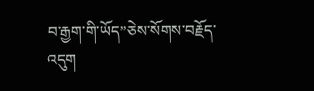བ་རྒྱག་གི་ཡོད”ཅེས་སོགས་བརྗོད་འདུག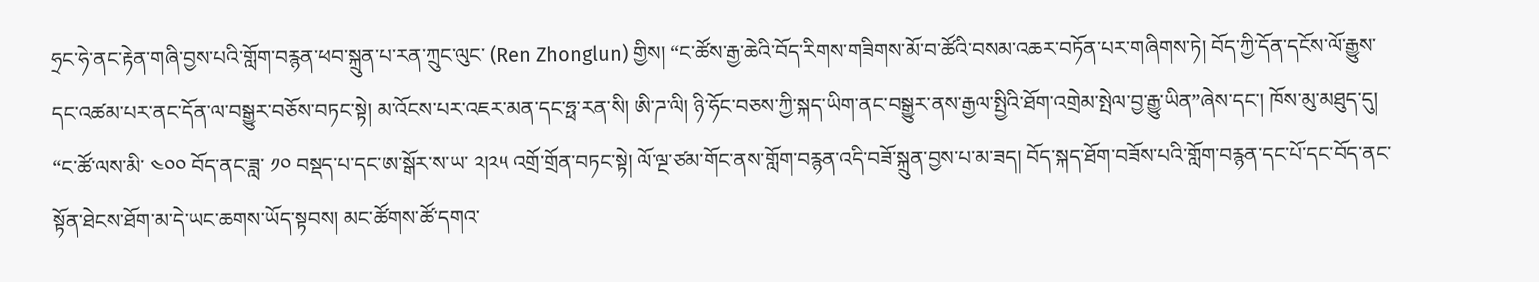ཧྲང་ཧེ་ནང་རྟེན་གཞི་བྱས་པའི་གློག་བརྙན་ཕབ་སྐྲུན་པ་རན་ཀྲུང་ལུང་ (Ren Zhonglun) གྱིས། “ང་ཚོས་རྒྱ་ཆེའི་བོད་རིགས་གཟིགས་མོ་བ་ཚོའི་བསམ་འཆར་བཏོན་པར་གཞིགས་ཏེ། བོད་ཀྱི་དོན་དངོས་ལོ་རྒྱུས་དང་འཚམ་པར་ནང་དོན་ལ་བསྒྱུར་བཅོས་བཏང་སྟེ། མ་འོངས་པར་འཇར་མན་དང་ཧྥ་རན་སི། ཨི་ཌ་ལི། ཉི་ཧོང་བཅས་ཀྱི་སྐད་ཡིག་ནང་བསྒྱུར་ནས་རྒྱལ་སྤྱིའི་ཐོག་འགྲེམ་སྤེལ་བྱ་རྒྱུ་ཡིན”ཞེས་དང་། ཁོས་མུ་མཐུད་དུ། “ང་ཚོ་ལས་མི་ ༤༠༠ བོད་ནང་ཟླ་ ༡༠ བསྡད་པ་དང་ཨ་སྒོར་ས་ཡ་ ༢།༢༥ འགྲོ་གྲོན་བཏང་སྟེ། ལོ་ལྔ་ཙམ་གོང་ནས་གློག་བརྙན་འདི་བཟོ་སྐྲུན་བྱས་པ་མ་ཟད། བོད་སྐད་ཐོག་བཟོས་པའི་གློག་བརྙན་དང་པོ་དང་བོད་ནང་སྟོན་ཐེངས་ཐོག་མ་དེ་ཡང་ཆགས་ཡོད་སྟབས། མང་ཚོགས་ཚོ་དགའ་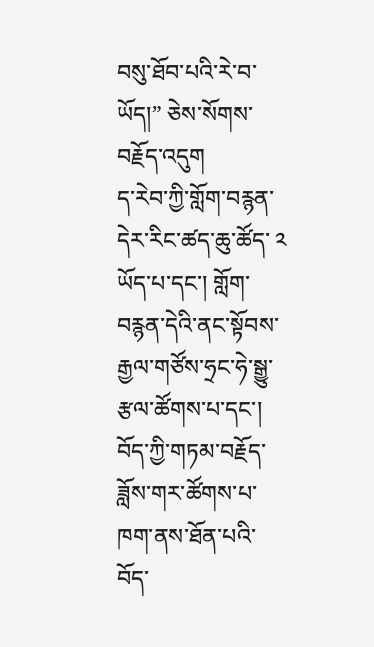བསུ་ཐོབ་པའི་རེ་བ་ཡོད།” ཅེས་སོགས་བརྗོད་འདུག
ད་རེབ་ཀྱི་གློག་བརྙན་དེར་རིང་ཚད་ཆུ་ཚོད་ ༢ ཡོད་པ་དང་། གློག་བརྙན་དེའི་ནང་སྟོབས་རྒྱལ་གཙོས་ཧྲང་ཧེ་སྒྱུ་རྩལ་ཚོགས་པ་དང་། བོད་ཀྱི་གཏམ་བརྗོད་ཟློས་གར་ཚོགས་པ་ཁག་ནས་ཐོན་པའི་བོད་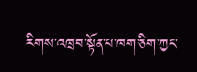རིགས་འཁྲབ་སྟོན་པ་ཁག་ཅིག་ཀྱང་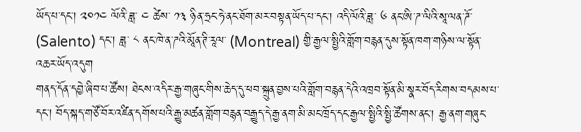ཡོད་པ་དང་། ༢༠༡༤ ལོའི་ཟླ་ ༤ ཚེས་ ༡༣ ཉིན་ཧྲང་ཧེ་ནང་ཐོག་མར་བསྟན་ཡོད་པ་དང་། འདི་ལོའི་ཟླ་ ༦ ནང་ཨི་ཌ་ལིའི་སཱ་ལན་ཌོ་ (Salento) དང་། ཟླ་ ༨ ནང་ཁེ་ན་ཌའི་མཱོན་ཊི་རཱལ་ (Montreal) གྱི་རྒྱལ་སྤྱིའི་གློག་བརྙན་དུས་སྟོན་ཁག་གཉིས་ལ་སྟོན་འཆར་ཡོད་འདུག
གནད་དོན་དབྱེ་ཞིབ་པ་ཚོས། ཐེངས་འདིར་རྒྱ་གཞུང་གིས་ཆེད་དུ་ཕབ་སྐྲུན་བྱས་པའི་གློག་བརྙན་དེའི་འཁྲབ་སྟོན་མི་སྣར་བོད་རིགས་བདམས་པ་དང་། བོད་སྐད་གཙོ་བོར་འཛིན་དགོས་པའི་རྒྱུ་མཚན་གློག་བརྙན་བརྒྱུད་དེ་རྒྱ་ནག་མི་མང་ཁྲོད་དང་རྒྱལ་སྤྱིའི་སྤྱི་ཚོགས་ནང་། རྒྱ་ནག་གཞུང་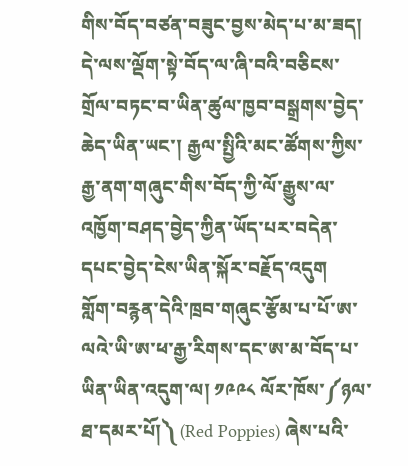གིས་བོད་བཙན་བཟུང་བྱས་མེད་པ་མ་ཟད། དེ་ལས་ལྡོག་སྟེ་བོད་ལ་ཞི་བའི་བཅིངས་གྲོལ་བཏང་བ་ཡིན་ཚུལ་ཁྱབ་བསྒྲགས་བྱེད་ཆེད་ཡིན་ཡང་། རྒྱལ་སྤྱིའི་མང་ཚོགས་ཀྱིས་རྒྱ་ནག་གཞུང་གིས་བོད་ཀྱི་ལོ་རྒྱུས་ལ་འཁྱོག་བཤད་བྱེད་ཀྱིན་ཡོད་པར་བདེན་དཔང་བྱེད་ངེས་ཡིན་སྐོར་བརྗོད་འདུག
གློག་བརྙན་དེའི་ཁྲབ་གཞུང་རྩོམ་པ་པོ་ཨ་ལའེ་ཡི་ཨ་ཕ་རྒྱ་རིགས་དང་ཨ་མ་བོད་པ་ཡིན་ཡིན་འདུག་ལ། ༡༩༩༨ ལོར་ཁོས་༼ཉལ་ཐ་དམར་པོ།༽ (Red Poppies) ཞེས་པའི་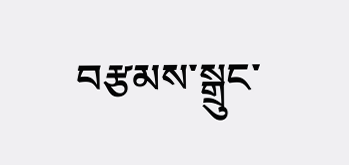བརྩམས་སྒྲུང་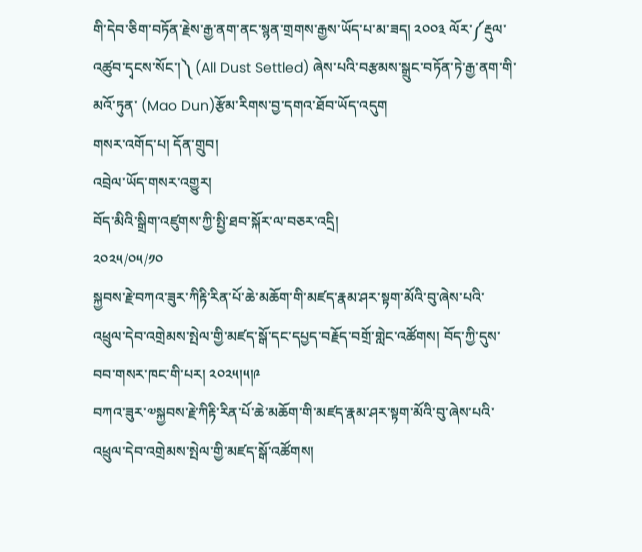གི་དེབ་ཅིག་བཏོན་རྗེས་རྒྱ་ནག་ནང་སྙན་གྲགས་རྒྱས་ཡོད་པ་མ་ཟད། ༢༠༠༣ ལོར་༼རྡུལ་འཚུབ་དྭངས་སོང་།༽ (All Dust Settled) ཞེས་པའི་བརྩམས་སྒྲུང་བཏོན་ཏེ་རྒྱ་ནག་གི་མའོ་ཏུན་ (Mao Dun)རྩོམ་རིགས་བྱ་དགའ་ཐོབ་ཡོད་འདུག
གསར་འགོད་པ། དོན་གྲུབ།
འབྲེལ་ཡོད་གསར་འགྱུར།
བོད་མིའི་སྒྲིག་འཛུགས་ཀྱི་སྤྱི་ཐབ་སྐོར་ལ་བཅར་འདྲི།
༢༠༢༥/༠༥/༡༠
སྐྱབས་རྗེ་བཀའ་ཟུར་ཀིརྟི་རིན་པོ་ཆེ་མཆོག་གི་མཛད་རྣམ་ཤར་སྟག་མོའི་བུ་ཞེས་པའི་འཕྲུལ་དེབ་འགྲེམས་སྤེལ་གྱི་མཛད་སྒོ་དང་དཔྱད་བརྗོད་བགྲོ་གླེང་འཚོགས། བོད་ཀྱི་དུས་བབ་གསར་ཁང་གི་པར། ༢༠༢༥།༥།༩
བཀའ་ཟུར་༧སྐྱབས་རྗེ་ཀིརྟི་རིན་པོ་ཆེ་མཆོག་གི་མཛད་རྣམ་ཤར་སྟག་མོའི་བུ་ཞེས་པའི་འཕྲུལ་དེབ་འགྲེམས་སྤེལ་གྱི་མཛད་སྒོ་འཚོགས།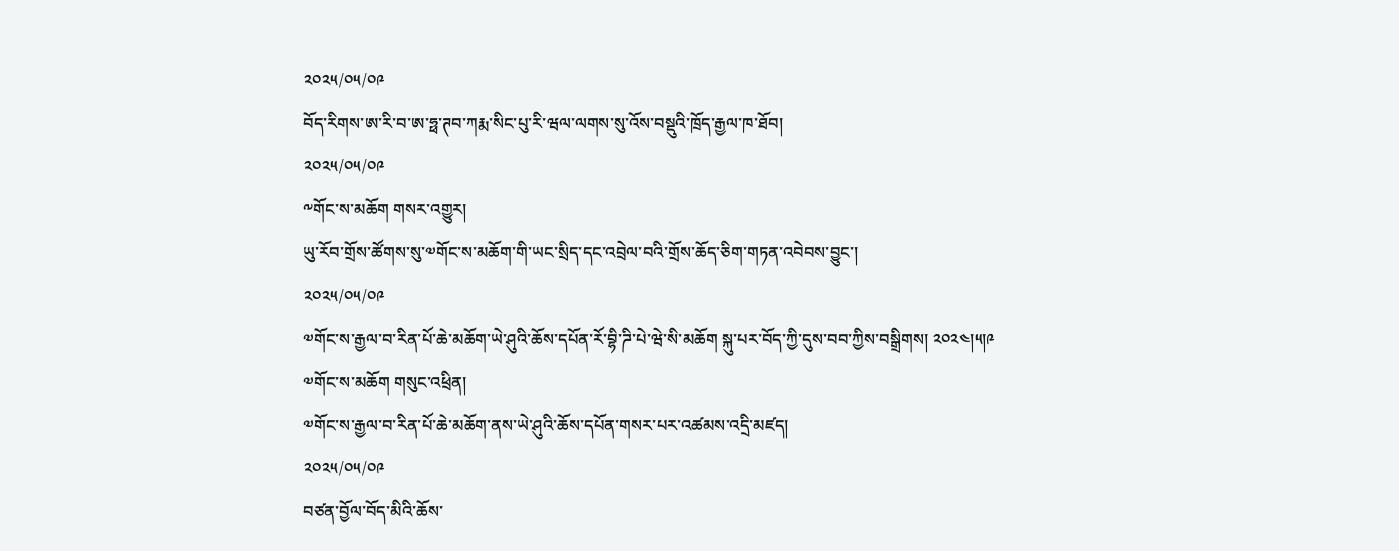༢༠༢༥/༠༥/༠༩
བོད་རིགས་ཨ་རི་བ་ཨ་ཧྥ་ཊབ་ཀརྨ་སིང་པུ་རི་ཝལ་ལགས་སུ་འོས་བསྡུའི་ཁྲོད་རྒྱལ་ཁ་ཐོབ།
༢༠༢༥/༠༥/༠༩
༸གོང་ས་མཆོག གསར་འགྱུར།
ཡུ་རོབ་གྲོས་ཚོགས་སུ་༧གོང་ས་མཆོག་གི་ཡང་སྲིད་དང་འབྲེལ་བའི་གྲོས་ཆོད་ཅིག་གཏན་འབེབས་བྱུང་།
༢༠༢༥/༠༥/༠༩
༧གོང་ས་རྒྱལ་བ་རིན་པོ་ཆེ་མཆོག་ཡེ་ཤུའི་ཆོས་དཔོན་རོ་བྷི་ཌི་པེ་ཝེ་སི་མཆོག སྐུ་པར་བོད་ཀྱི་དུས་བབ་ཀྱིས་བསྒྲིགས། ༢༠༢༤།༥།༩
༧གོང་ས་མཆོག གསུང་འཕྲིན།
༧གོང་ས་རྒྱལ་བ་རིན་པོ་ཆེ་མཆོག་ནས་ཡེ་ཤུའི་ཆོས་དཔོན་གསར་པར་འཚམས་འདྲི་མཛད།
༢༠༢༥/༠༥/༠༩
བཙན་བྱོལ་བོད་མིའི་ཆོས་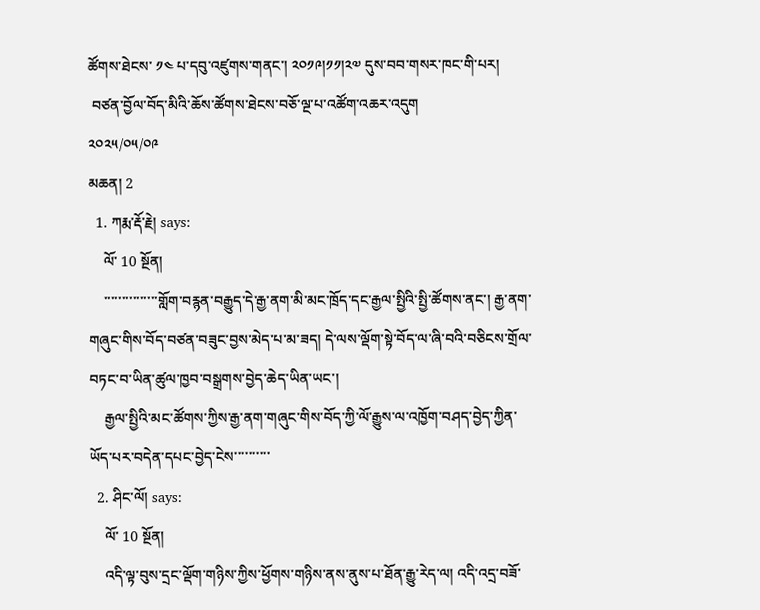ཚོགས་ཐེངས་ ༡༤ པ་དབུ་འཛུགས་གནང་། ༢༠༡༩།༡༡།༢༧ དུས་བབ་གསར་ཁང་གི་པར།
 བཙན་བྱོལ་བོད་མིའི་ཆོས་ཚོགས་ཐེངས་བཅོ་ལྔ་པ་འཚོག་འཆར་འདུག
༢༠༢༥/༠༥/༠༩
མཆན། 2
  1. ཀརྨ་རྡོ་རྗེ། says:
    ལོ་ 10 སྔོན།
    ་་་་་་་་་་་་་་་གློག་བརྙན་བརྒྱུད་དེ་རྒྱ་ནག་མི་མང་ཁྲོད་དང་རྒྱལ་སྤྱིའི་སྤྱི་ཚོགས་ནང་། རྒྱ་ནག་གཞུང་གིས་བོད་བཙན་བཟུང་བྱས་མེད་པ་མ་ཟད། དེ་ལས་ལྡོག་སྟེ་བོད་ལ་ཞི་བའི་བཅིངས་གྲོལ་བཏང་བ་ཡིན་ཚུལ་ཁྱབ་བསྒྲགས་བྱེད་ཆེད་ཡིན་ཡང་།
    རྒྱལ་སྤྱིའི་མང་ཚོགས་ཀྱིས་རྒྱ་ནག་གཞུང་གིས་བོད་ཀྱི་ལོ་རྒྱུས་ལ་འཁྱོག་བཤད་བྱེད་ཀྱིན་ཡོད་པར་བདེན་དཔང་བྱེད་ངེས་་་་་་་་་་
  2. ཤིང་ལོ། says:
    ལོ་ 10 སྔོན།
    འདི་ལྟ་བུས་དྲང་ལྡོག་གཉིས་ཀྱིས་ཕྱོགས་གཉིས་ནས་ནུས་པ་ཐོན་རྒྱུ་རེད་ལ། འདི་འདྲ་བཟོ་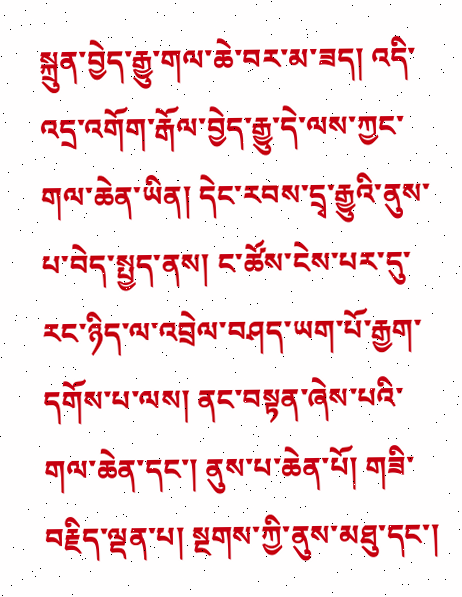སྐྲུན་བྱེད་རྒྱུ་གལ་ཆེ་བར་མ་ཟད། འདི་འདྲ་འགོག་རྒོལ་བྱེད་རྒྱུ་དེ་ལས་ཀྱང་གལ་ཆེན་ཡིན། དེང་རབས་དྲྭ་རྒྱུའི་ནུས་པ་བེད་སྤྱད་ནས། ང་ཚོས་ངེས་པར་དུ་རང་ཉིད་ལ་འབྲེལ་བཤད་ཡག་པོ་རྒྱག་དགོས་པ་ལས། ནང་བསྟན་ཞེས་པའི་གལ་ཆེན་དང་། ནུས་པ་ཆེན་པོ། གཟི་བརྗིད་ལྡན་པ། སྔགས་ཀྱི་ནུས་མཐུ་དང་།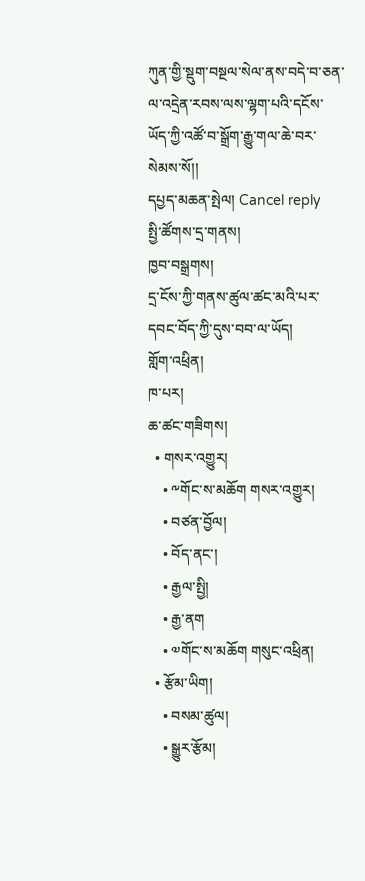ཀུན་གྱི་སྡུག་བསྔལ་སེལ་ནས་བདེ་བ་ཅན་ལ་འདྲེན་རབས་ལས་ལྷག་པའི་དངོས་ཡོད་ཀྱི་འཚོ་བ་སྒྲོག་རྒྱུ་གལ་ཆེ་བར་སེམས་སོ།།
དཔྱད་མཆན་སྤེལ། Cancel reply
སྤྱི་ཚོགས་དྲ་གནས།
ཁྱབ་བསྒྲགས།
དྲ་ངོས་ཀྱི་གནས་ཚུལ་ཚང་མའི་པར་དབང་བོད་ཀྱི་དུས་བབ་ལ་ཡོད།
གློག་འཕྲིན།
ཁ་པར།
ཆ་ཚང་གཟིགས།
  • གསར་འགྱུར།
    • ༸གོང་ས་མཆོག གསར་འགྱུར།
    • བཙན་བྱོལ།
    • བོད་ནང་།
    • རྒྱལ་སྤྱི།
    • རྒྱ་ནག
    • ༧གོང་ས་མཆོག གསུང་འཕྲིན།
  • རྩོམ་ཡིག།
    • བསམ་ཚུལ།
    • སྒྱུར་རྩོམ།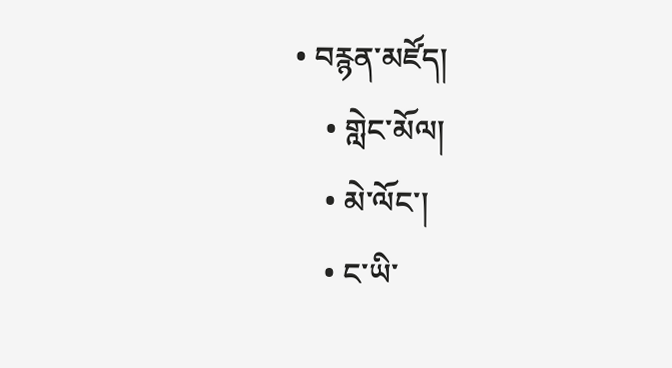• བརྙན་མཛོད།
    • གླེང་མོལ།
    • མེ་ལོང་།
    • ང་ཡི་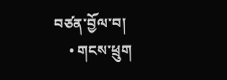བཙན་བྱོལ་བ།
    • གངས་ཕྲུག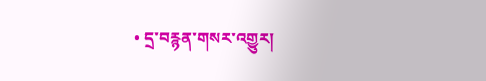• དྲ་བརྙན་གསར་འགྱུར།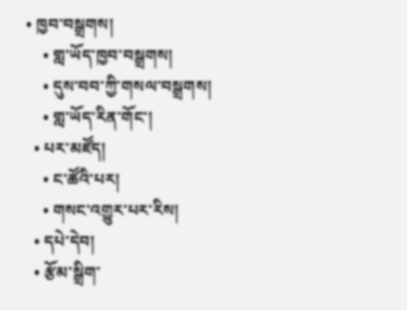• ཁྱབ་བསྒྲགས།
    • གླ་ཡོད་ཁྱབ་བསྒྲགས།
    • དུས་བབ་ཀྱི་གསལ་བསྒྲགས།
    • གླ་ཡོད་རིན་གོང་།
  • པར་མཛོད།
    • ང་ཚོའི་པར།
    • གསང་འགྱུར་པར་རིས།
  • དཔེ་དེབ།
  • རྩོམ་སྒྲིག་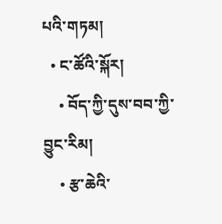པའི་གཏམ།
  • ང་ཚོའི་སྐོར།
    • བོད་ཀྱི་དུས་བབ་ཀྱི་བྱུང་རིམ།
    • རྩ་ཆེའི་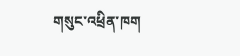གསུང་འཕྲིན་ཁག